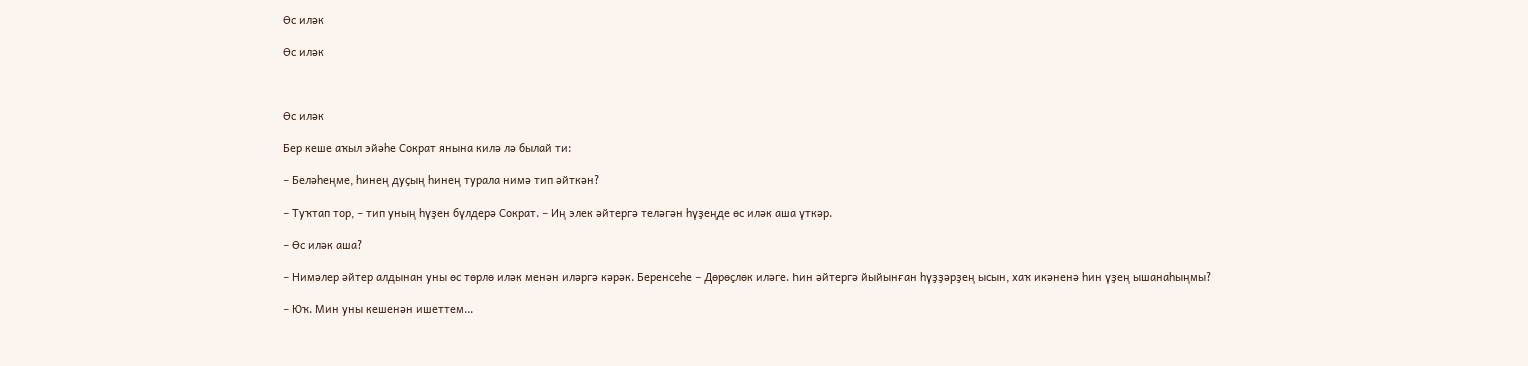Өс иләк

Өс иләк



Өс иләк

Бер кеше аҡыл эйәһе Сократ янына килә лә былай ти:

− Беләһеңме, һинең дуҫың һинең турала нимә тип әйткән?

− Туҡтап тор, − тип уның һүҙен бүлдерә Сократ. − Иң элек әйтергә теләгән һүҙеңде өс иләк аша үткәр.

− Өс иләк аша?

− Нимәлер әйтер алдынан уны өс төрлө иләк менән иләргә кәрәк. Беренсеһе − Дөрөҫлөк иләге. Һин әйтергә йыйынған һүҙҙәрҙең ысын, хаҡ икәненә һин үҙең ышанаһыңмы?

− Юҡ. Мин уны кешенән ишеттем...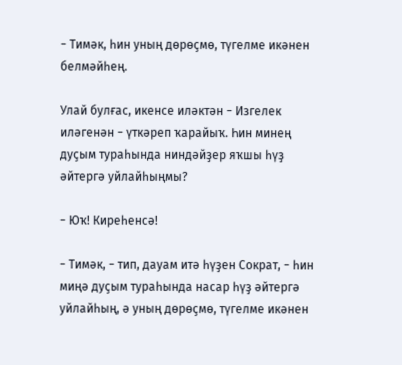− Тимәк, һин уның дөрөҫмө, түгелме икәнен белмәйһең.

Улай булғас, икенсе иләктән − Изгелек иләгенән − үткәреп ҡарайыҡ. Һин минең дуҫым тураһында ниндәйҙер яҡшы һүҙ әйтергә уйлайһыңмы?

− Юҡ! Киреһенсә!

− Тимәк, − тип, дауам итә һүҙен Сократ, − һин миңә дуҫым тураһында насар һүҙ әйтергә уйлайһың, ә уның дөрөҫмө, түгелме икәнен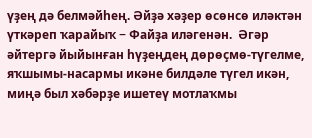үҙең дә белмәйһең. Әйҙә хәҙер өсөнсө иләктән үткәреп ҡарайыҡ − Файҙа иләгенән.  Әгәр әйтергә йыйынған һүҙеңдең дөрөҫмө-түгелме, яҡшымы-насармы икәне билдәле түгел икән, миңә был хәбәрҙе ишетеү мотлаҡмы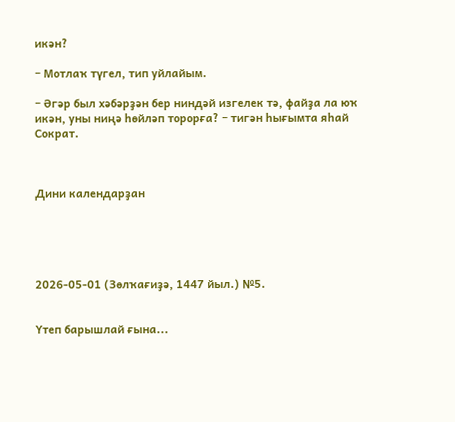икән?

− Мотлаҡ түгел, тип уйлайым.

− Әгәр был хәбәрҙән бер ниндәй изгелек тә, файҙа ла юҡ икән, уны ниңә һөйләп торорға? − тигән һығымта яһай Сократ.



Дини календарҙан





2026-05-01 (Зөлҡағиҙә, 1447 йыл.) №5.


Үтеп барышлай ғына...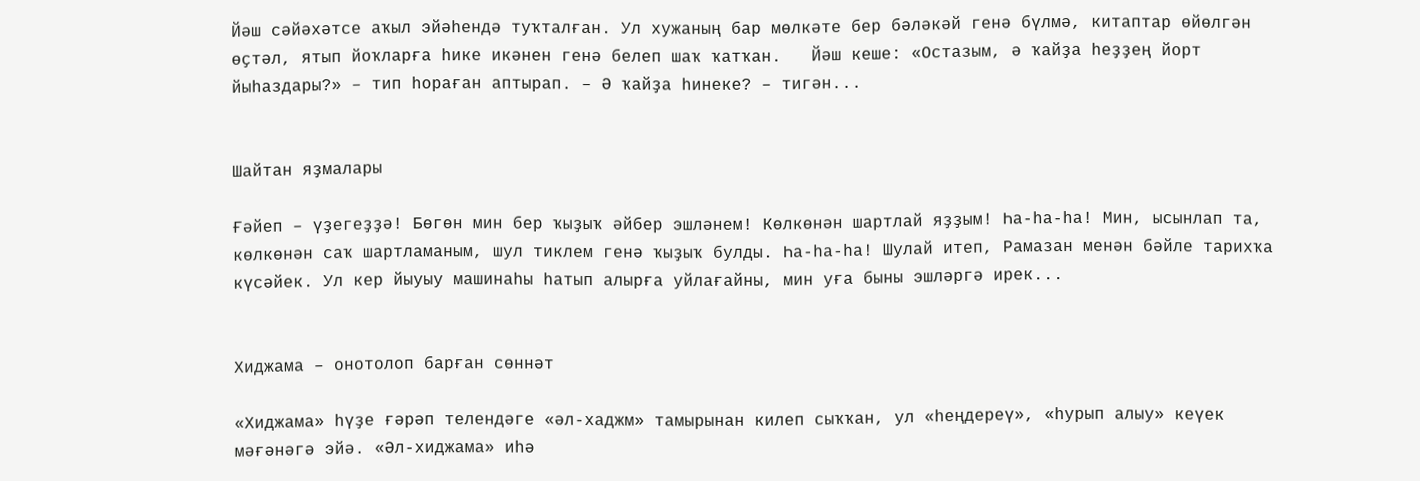Йәш сәйәхәтсе аҡыл эйәһендә туҡталған. Ул хужаның бар мөлкәте бер бәләкәй генә бүлмә, китаптар өйөлгән өҫтәл, ятып йоҡларға һике икәнен генә белеп шаҡ ҡатҡан.   Йәш кеше: «Остазым, ә ҡайҙа һеҙҙең йорт йыһаздары?» – тип һораған аптырап. – Ә ҡайҙа һинеке? – тигән...


Шайтан яҙмалары

Ғәйеп – үҙегеҙҙә! Бөгөн мин бер ҡыҙыҡ әйбер эшләнем! Көлкөнән шартлай яҙҙым! Һа-һа-һа! Мин, ысынлап та, көлкөнән саҡ шартламаным, шул тиклем генә ҡыҙыҡ булды. Һа-һа-һа! Шулай итеп, Рамазан менән бәйле тарихҡа күсәйек. Ул кер йыуыу машинаһы һатып алырға уйлағайны, мин уға быны эшләргә ирек...


Хиджама – онотолоп барған сөннәт

«Хиджама» һүҙе ғәрәп телендәге «әл-хаджм» тамырынан килеп сыҡҡан, ул «һеңдереү», «һурып алыу» кеүек мәғәнәгә эйә. «Әл-хиджама» иһә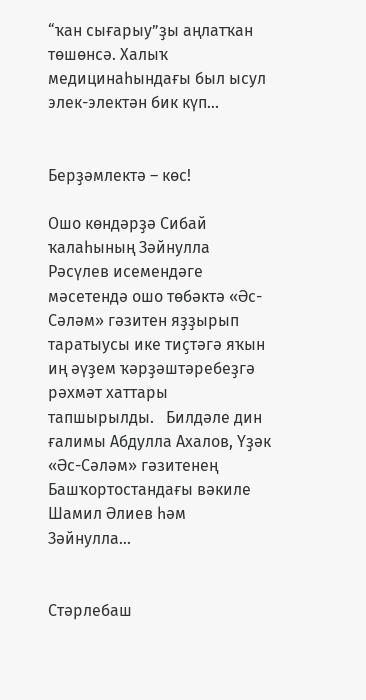“ҡан сығарыу”ҙы аңлатҡан төшөнсә. Халыҡ медицинаһындағы был ысул элек-электән бик күп...


Берҙәмлектә – көс!

Ошо көндәрҙә Сибай ҡалаһының Зәйнулла Рәсүлев исемендәге мәсетендә ошо төбәктә «Әс-Сәләм» гәзитен яҙҙырып таратыусы ике тиҫтәгә яҡын иң әүҙем ҡәрҙәштәребеҙгә рәхмәт хаттары тапшырылды.   Билдәле дин ғалимы Абдулла Ахалов, Үҙәк «Әс-Сәләм» гәзитенең Башҡортостандағы вәкиле Шамил Әлиев һәм Зәйнулла...


Стәрлебаш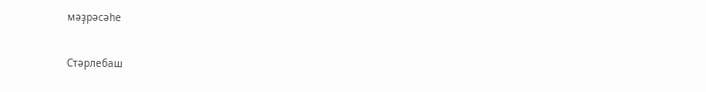мәҙрәсәһе

Стәрлебаш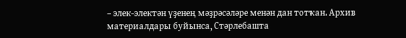– элек-электән үҙенең мәҙрәсәләре менән дан тотҡан. Архив материалдары буйынса, Стәрлебашта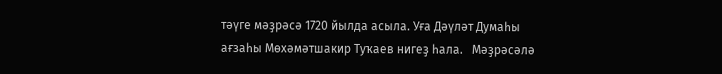тәүге мәҙрәсә 1720 йылда асыла. Уға Дәүләт Думаһы ағзаһы Мөхәмәтшакир Туҡаев нигеҙ һала.   Мәҙрәсәлә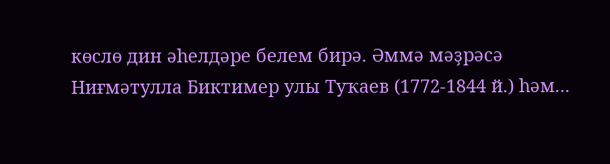көслө дин әһелдәре белем бирә. Әммә мәҙрәсә Ниғмәтулла Биктимер улы Туҡаев (1772-1844 й.) һәм...